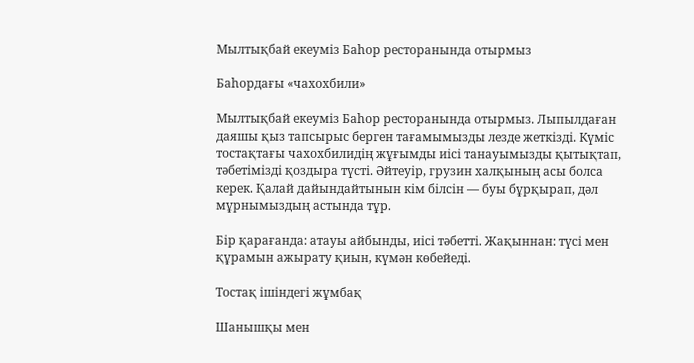Мылтықбай екеуміз Баһор ресторанында отырмыз

Баһордағы «чахохбили»

Мылтықбай екеуміз Баһор ресторанында отырмыз. Лыпылдаған даяшы қыз тапсырыс берген тағамымызды лезде жеткізді. Күміс тостақтағы чахохбилидің жұғымды иісі танауымызды қытықтап, тәбетімізді қоздыра түсті. Әйтеуір, грузин халқының асы болса керек. Қалай дайындайтынын кім білсін — буы бұрқырап, дәл мұрнымыздың астында тұр.

Бір қарағанда: атауы айбынды, иісі тәбетті. Жақыннан: түсі мен құрамын ажырату қиын, күмән көбейеді.

Тостақ ішіндегі жұмбақ

Шанышқы мен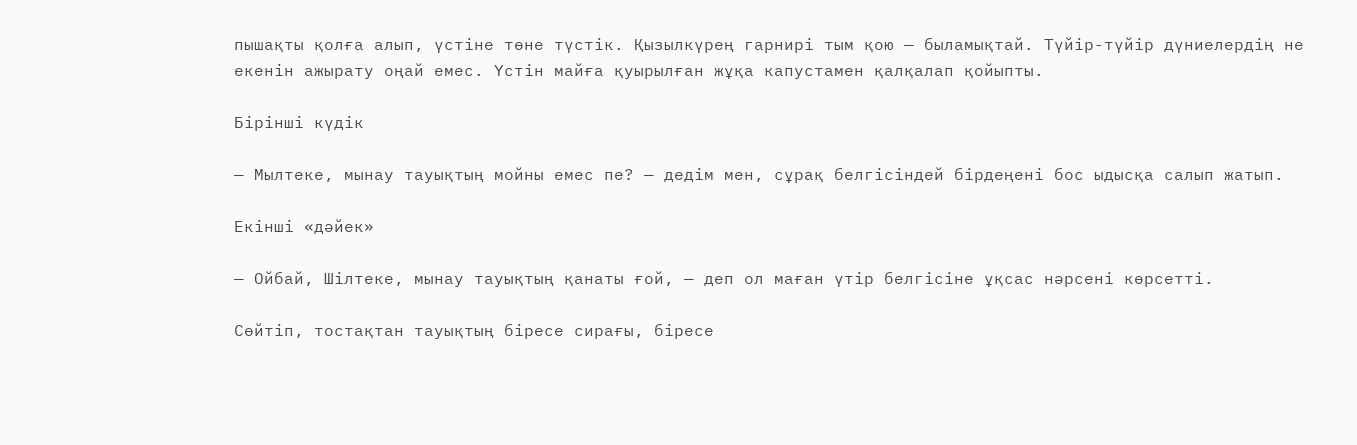пышақты қолға алып, үстіне төне түстік. Қызылкүрең гарнирі тым қою — быламықтай. Түйір-түйір дүниелердің не екенін ажырату оңай емес. Үстін майға қуырылған жұқа капустамен қалқалап қойыпты.

Бірінші күдік

— Мылтеке, мынау тауықтың мойны емес пе? — дедім мен, сұрақ белгісіндей бірдеңені бос ыдысқа салып жатып.

Екінші «дәйек»

— Ойбай, Шілтеке, мынау тауықтың қанаты ғой, — деп ол маған үтір белгісіне ұқсас нәрсені көрсетті.

Сөйтіп, тостақтан тауықтың біресе сирағы, біресе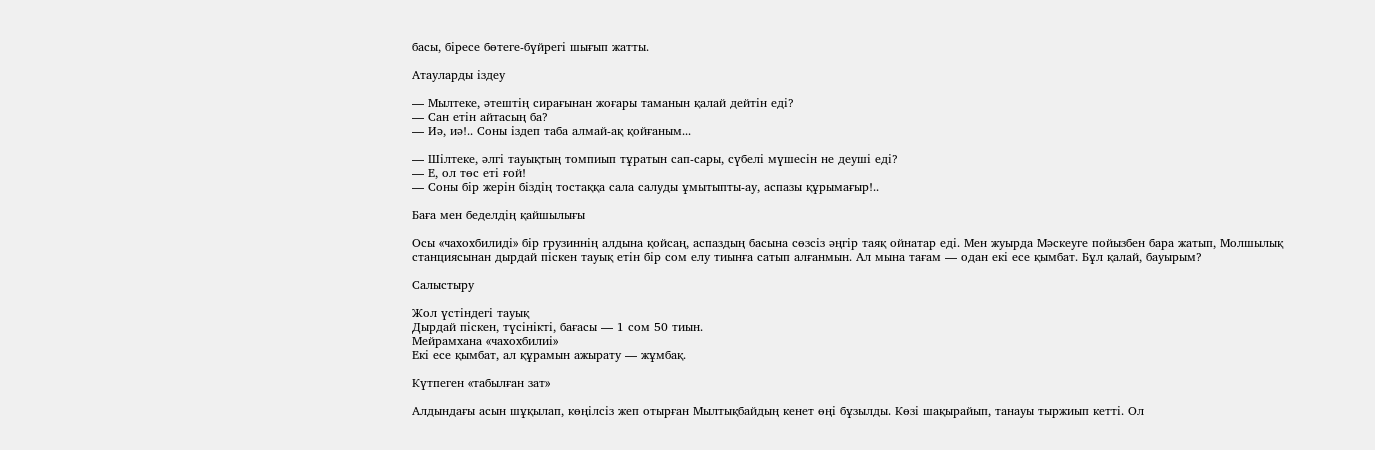басы, біресе бөтеге-бүйрегі шығып жатты.

Атауларды іздеу

— Мылтеке, әтештің сирағынан жоғары таманын қалай дейтін еді?
— Сан етін айтасың ба?
— Иә, иә!.. Соны іздеп таба алмай-ақ қойғаным...

— Шілтеке, әлгі тауықтың томпиып тұратын сап-сары, сүбелі мүшесін не деуші еді?
— Е, ол төс еті ғой!
— Соны бір жерін біздің тостаққа сала салуды ұмытыпты-ау, аспазы құрымағыр!..

Баға мен беделдің қайшылығы

Осы «чахохбилиді» бір грузиннің алдына қойсаң, аспаздың басына сөзсіз әңгір таяқ ойнатар еді. Мен жуырда Мәскеуге пойызбен бара жатып, Молшылық станциясынан дырдай піскен тауық етін бір сом елу тиынға сатып алғанмын. Ал мына тағам — одан екі есе қымбат. Бұл қалай, бауырым?

Салыстыру

Жол үстіндегі тауық
Дырдай піскен, түсінікті, бағасы — 1 сом 50 тиын.
Мейрамхана «чахохбилиі»
Екі есе қымбат, ал құрамын ажырату — жұмбақ.

Күтпеген «табылған зат»

Алдындағы асын шұқылап, көңілсіз жеп отырған Мылтықбайдың кенет өңі бұзылды. Көзі шақырайып, танауы тыржиып кетті. Ол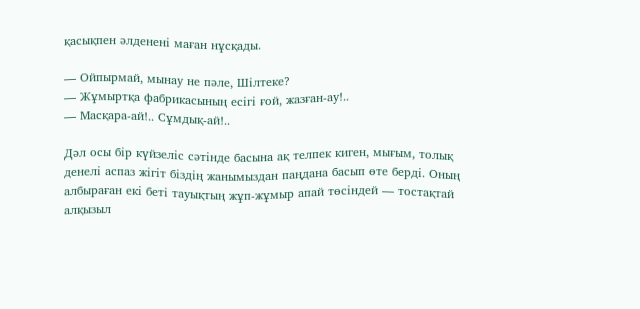қасықпен әлденені маған нұсқады.

— Ойпырмай, мынау не пәле, Шілтеке?
— Жұмыртқа фабрикасының есігі ғой, жазған-ау!..
— Масқара-ай!.. Сұмдық-ай!..

Дәл осы бір күйзеліс сәтінде басына ақ телпек киген, мығым, толық денелі аспаз жігіт біздің жанымыздан паңдана басып өте берді. Оның албыраған екі беті тауықтың жұп-жұмыр апай төсіндей — тостақтай алқызыл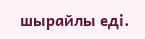шырайлы еді.